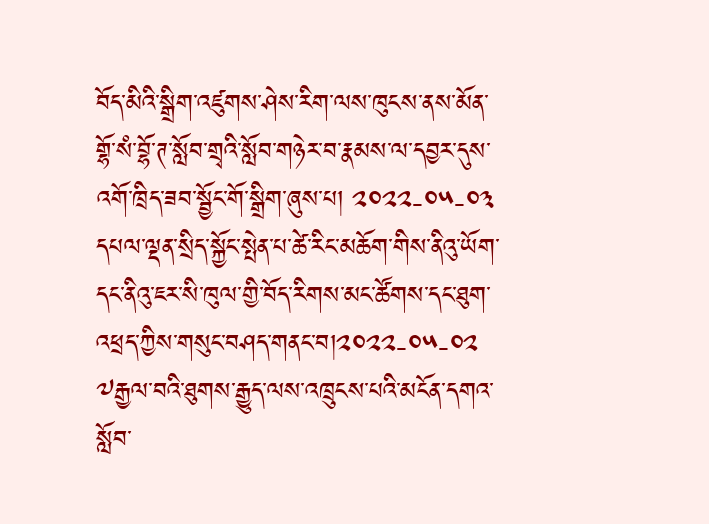བོད་མིའི་སྒྲིག་འཛུགས་ཤེས་རིག་ལས་ཁུངས་ནས་མོན་གྷོ་སཾ་བྷོ་ཊ་སློབ་གྲྭའི་སློབ་གཉེར་བ་རྣམས་ལ་དབྱར་དུས་འགོ་ཁྲིད་ཟབ་སྦྱོང་གོ་སྒྲིག་ཞུས་པ། ༢༠༢༢-༠༥-༠༣
དཔལ་ལྡན་སྲིད་སྐྱོང་སྤེན་པ་ཚེ་རིང་མཆོག་གིས་ནིའུ་ཡོག་དང་ནིའུ་ཇར་སི་ཁུལ་གྱི་བོད་རིགས་མང་ཚོགས་དང་ཐུག་འཕྲད་ཀྱིས་གསུང་བཤད་གནང་བ།༢༠༢༢-༠༥-༠༢
༧རྒྱལ་བའི་ཐུགས་རྒྱུད་ལས་འཁྲུངས་པའི་མངོན་དགའ་སློབ་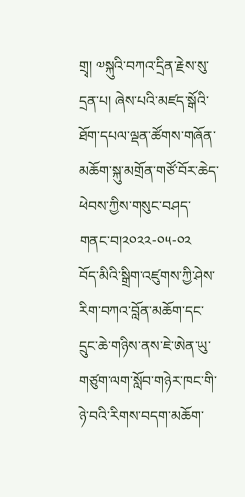གྲྭ། ༧སྐུའི་བཀའ་དྲིན་རྗེས་སུ་དྲན་པ། ཞེས་པའི་མཛད་སྒོའི་ཐོག་དཔལ་ལྡན་ཚོགས་གཞོན་མཆོག་སྐུ་མགྲོན་གཙོ་བོར་ཆེད་ཕེབས་ཀྱིས་གསུང་བཤད་གནང་བ།༢༠༢༢-༠༥-༠༢
བོད་མིའི་སྒྲིག་འཛུགས་ཀྱི་ཤེས་རིག་བཀའ་བློན་མཆོག་དང་དྲུང་ཆེ་གཉིས་ནས་ཇེ་ཨེན་ཡུ་གཙུག་ལག་སློབ་གཉེར་ཁང་གི་ཉེ་བའི་རིགས་བདག་མཆོག་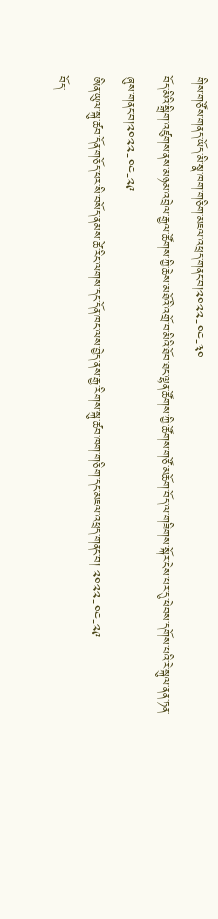གིས་གཙོས་གནད་ཡོད་མི་སྣ་ཁག་གཅིག་མཇལ་འཕྲད་གནང་བ།༢༠༢༢-༠༤-༣༠
བོད་མིའི་སྒྲིག་འཛུགས་ནས་མཉམ་འབྲེལ་རྒྱལ་ཚོགས་ཀྱི་ཆེས་མཐོའི་འགྲོ་བ་མིའི་ཐོབ་ཐང་ལྷན་ཚོགས་ཀྱི་ཚོགས་གཙོ་མཆོག་བོད་ལ་གཟིགས་སྐོར་ངེས་པར་དུ་ཕེབས་དགོས་པའི་རེ་སྐུལ་ནན་ཏན་ཞུས་གནང་བ།༢༠༢༢-༠༤-༢༩
ཨིན་ཡུལ་སྐུ་ཚབ་དོན་གཅོད་ཕར་སི་བསོད་ནམས་ཚེ་རིང་ལགས་དང་དོན་ཁང་ལས་བྱེད་ནས་རྒྱ་རིགས་སྐུ་ཚབ་ཁག་གཅིག་དང་མཇལ་འཕྲད་གནང་བ། ༢༠༢༢-༠༤-༢༩
བོད་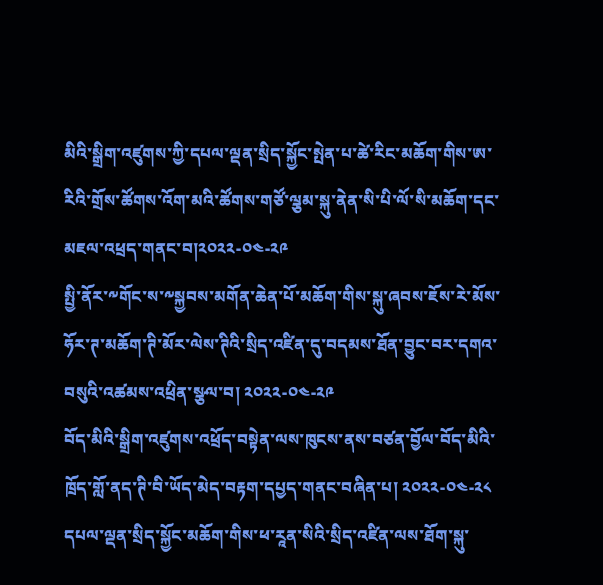མིའི་སྒྲིག་འཛུགས་ཀྱི་དཔལ་ལྡན་སྲིད་སྐྱོང་སྤེན་པ་ཚེ་རིང་མཆོག་གིས་ཨ་རིའི་གྲོས་ཚོགས་འོག་མའི་ཚོགས་གཙོ་ལྕམ་སྐུ་ནེན་སི་པི་ལོ་སི་མཆོག་དང་མཇལ་འཕྲད་གནང་བ།༢༠༢༢-༠༤-༢༩
སྤྱི་ནོར་༸གོང་ས་༸སྐྱབས་མགོན་ཆེན་པོ་མཆོག་གིས་སྐུ་ཞབས་ཇོས་རེ་མོས་ཧོར་ཊ་མཆོག་ཊི་མོར་ལེས་ཊིའི་སྲིད་འཛིན་དུ་བདམས་ཐོན་བྱུང་བར་དགའ་བསུའི་འཚམས་འཕྲིན་སྩལ་བ། ༢༠༢༢-༠༤-༢༩
བོད་མིའི་སྒྲིག་འཛུགས་འཕྲོད་བསྟེན་ལས་ཁུངས་ནས་བཙན་བྱོལ་བོད་མིའི་ཁྲོད་གློ་ནད་ཊི་བི་ཡོད་མེད་བརྟག་དཔྱད་གནང་བཞིན་པ། ༢༠༢༢-༠༤-༢༨
དཔལ་ལྡན་སྲིད་སྐྱོང་མཆོག་གིས་ཕ་རཱན་སིའི་སྲིད་འཛིན་ལས་ཐོག་སྐུ་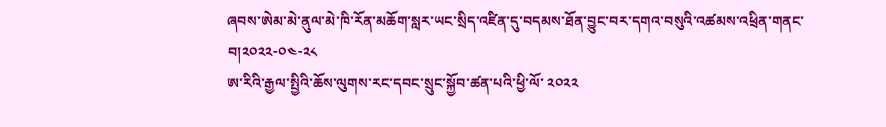ཞབས་ཨེམ་མེ་ནུལ་མེ་ཁི་རོན་མཆོག་སླར་ཡང་སྲིད་འཛིན་དུ་བདམས་ཐོན་བྱུང་བར་དགའ་བསུའི་འཚམས་འཕྲིན་གནང་བ།༢༠༢༢-༠༤-༢༨
ཨ་རིའི་རྒྱལ་སྤྱིའི་ཆོས་ལུགས་རང་དབང་སྲུང་སྐྱོབ་ཚན་པའི་ཕྱི་ལོ་ ༢༠༢༢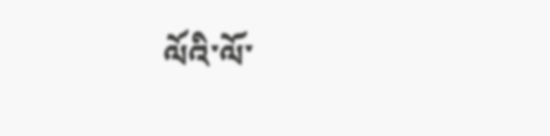ལོའི་ལོ་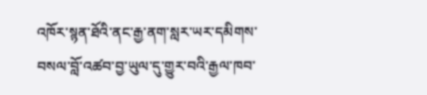འཁོར་སྙན་ཐོའི་ནང་རྒྱ་ནག་སླར་ཡར་དམིགས་བསལ་བློ་འཚབ་བྱ་ཡུལ་དུ་གྱུར་བའི་རྒྱལ་ཁབ་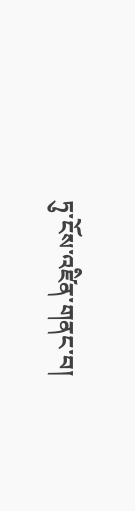ཏུ་ངོས་འཛིན་གནང་བ།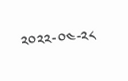༢༠༢༢-༠༤-༢༨